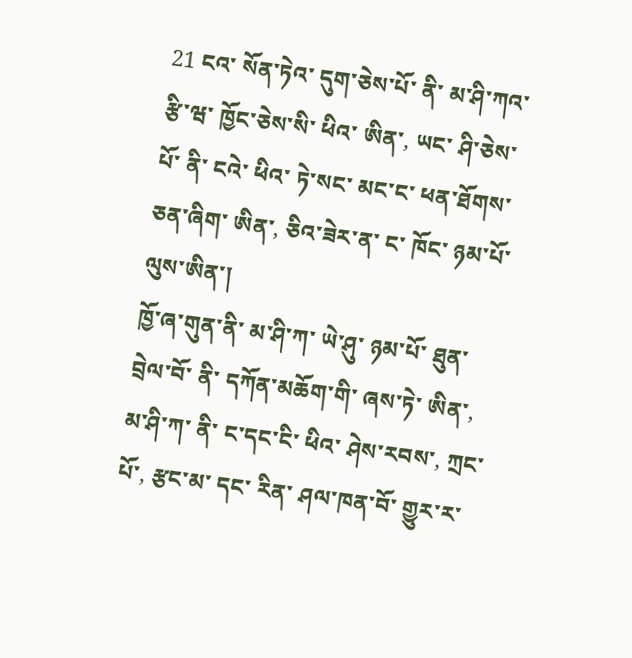21 ངའ་ སོན་ཏེའ་ དུག་ཅེས་པོ་ ནི་ མ་ཤི་ཀའ་ རྩི་ཝ་ ཁྱོང་ཅེས་སི་ ཕིའ་ ཨིན་, ཡང་ ཤི་ཅེས་པོ་ ནི་ ངའེ་ ཕིའ་ ཏེ་སང་ མང་ང་ ཕན་ཐོགས་ཅན་ཞིག་ ཨིན་, ཅིའ་ཟེར་ན་ ང་ ཁོང་ ཉམ་པོ་ ལུས་ཨིན་།
ཁྱོ་ཞ་གུན་ནི་ མ་ཤི་ཀ་ ཡེ་ཤུ་ ཉམ་པོ་ ཐུན་བྲེལ་བོ་ ནི་ དཀོན་མཆོག་གི་ ཞས་ཏེ་ ཨིན་, མ་ཤི་ཀ་ ནི་ ང་དང་ངི་ ཕིའ་ ཤེས་རབས་, ཀྲང་པོ་, རྩང་མ་ དང་ རིན་ ཤལ་ཁན་བོ་ གྱུར་ར་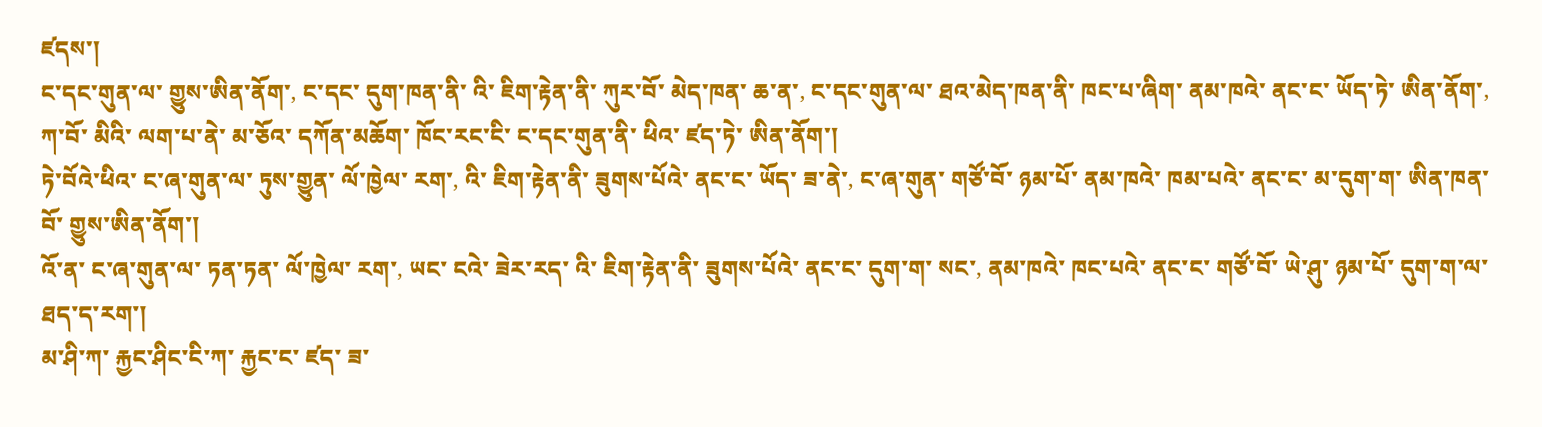ཛདས་།
ང་དང་གུན་ལ་ གྱུས་ཨིན་ནོག་, ང་དང་ དུག་ཁན་ནི་ འི་ ཇིག་རྟེན་ནི་ ཀུར་བོ་ མེད་ཁན་ ཆ་ན་, ང་དང་གུན་ལ་ ཐའ་མེད་ཁན་ནི་ ཁང་པ་ཞིག་ ནམ་ཁའེ་ ནང་ང་ ཡོད་ཏེ་ ཨིན་ནོག་, ཀ་བོ་ མིའི་ ལག་པ་ནེ་ མ་ཅོའ་ དཀོན་མཆོག་ ཁོང་རང་ངི་ ང་དང་གུན་ནི་ ཕིའ་ ཛད་ཏེ་ ཨིན་ནོག་།
ཏེ་བོའེ་ཕིའ་ ང་ཞ་གུན་ལ་ ཏུས་གྱུན་ ལོ་ཁྱེལ་ རག་, འི་ ཇིག་རྟེན་ནི་ ཟུགས་པོའེ་ ནང་ང་ ཡོད་ ཟ་ནེ་, ང་ཞ་གུན་ གཙོ་བོ་ ཉམ་པོ་ ནམ་ཁའེ་ ཁམ་པའེ་ ནང་ང་ མ་དུག་ག་ ཨིན་ཁན་བོ་ གྱུས་ཨིན་ནོག་།
འོ་ན་ ང་ཞ་གུན་ལ་ ཏན་ཏན་ ལོ་ཁྱེལ་ རག་, ཡང་ ངའེ་ ཟེར་རད་ འི་ ཇིག་རྟེན་ནི་ ཟུགས་པོའེ་ ནང་ང་ དུག་ག་ སང་, ནམ་ཁའེ་ ཁང་པའེ་ ནང་ང་ གཙོ་བོ་ ཡེ་ཤུ་ ཉམ་པོ་ དུག་ག་ལ་ ཐད་ད་རག་།
མ་ཤི་ཀ་ རྐྱང་ཤིང་ངི་ཀ་ རྐྱང་ང་ ཛད་ ཟ་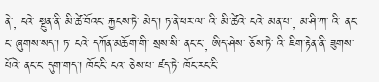ནེ་, ངའེ་ སྔུན་ནི་ མི་ཚེ་བོའང་ རྐྱངས་ཏེ་ མེད་། ཏ་ནེ་ཕར་ལ་ འི་ མི་ཚེའེ་ ངའེ་ མན་པ་, མ་ཤི་ཀ་ འི་ ནང་ང་ ཞུགས་སད་། ཏ་ ངའེ་ དཀོན་མཆོག་གི་ སྲས་སི་ ནང་ང་, ཨིད་ཤེས་ ཅོས་ཏེ་ འི་ ཇིག་རྟེན་ནི་ ཟུགས་པོའེ་ ནང་ང་ དུག་གད་། ཁོང་ངི་ ངའ་ ཅེས་པ་ ཛད་ཏེ་ ཁོང་རང་ངི་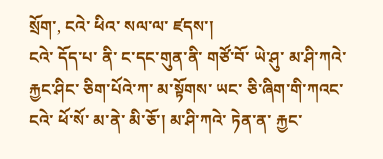སྲོག་, ངའེ་ ཕིའ་ སལ་ལ་ ཛདས་།
ངའེ་ དོད་པ་ ནི་ ང་དང་གུན་ནི་ གཙོ་བོ་ ཡེ་ཤུ་ མ་ཤི་ཀའེ་ རྐྱང་ཤིང་ ཅིག་པོའེ་ཀ་ མ་སྟོགས་ ཡང་ ཅི་ཞིག་གི་ཀའང་ ངའེ་ ཕོ་སོ་ མ་ནེ་ མི་ཅོ་། མ་ཤི་ཀའེ་ ཏེན་ན་ རྐྱང་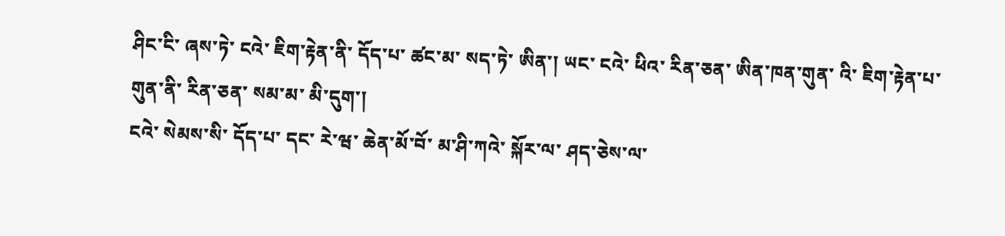ཤིང་ངི་ ཞས་ཏེ་ ངའེ་ ཇིག་རྟེན་ནི་ དོད་པ་ ཚང་མ་ སད་ཏེ་ ཨིན་། ཡང་ ངའེ་ ཕིའ་ རིན་ཅན་ ཨིན་ཁན་གུན་ འི་ ཇིག་རྟེན་པ་གུན་ནི་ རིན་ཅན་ སམ་མ་ མི་དུག་།
ངའེ་ སེམས་སི་ དོད་པ་ དང་ རེ་ཝ་ ཆེན་མོ་བོ་ མ་ཤི་ཀའེ་ སྐོར་ལ་ ཤད་ཅེས་ལ་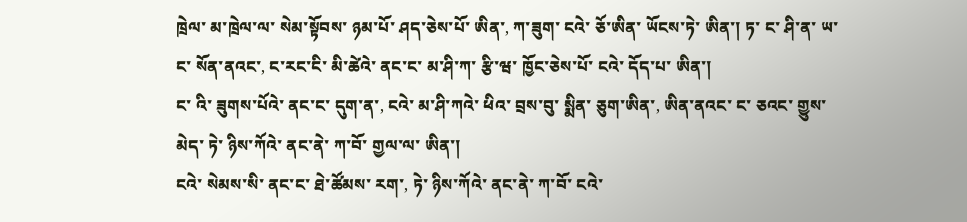ཁྲེལ་ མ་ཁྲེལ་ལ་ སེམ་སྟོབས་ ཉམ་པོ་ ཤད་ཅེས་པོ་ ཨིན་, ཀ་ཟུག་ ངའེ་ ཅོ་ཨིན་ ཡོངས་ཏེ་ ཨིན་། ཏ་ ང་ ཤི་ན་ ཡ་ ང་ སོན་ནའང་, ང་རང་ངི་ མི་ཚེའེ་ ནང་ང་ མ་ཤི་ཀ་ རྩི་ཝ་ ཁྱོང་ཅེས་པོ་ ངའེ་ དོད་པ་ ཨིན་།
ང་ འི་ ཟུགས་པོའེ་ ནང་ང་ དུག་ན་, ངའེ་ མ་ཤི་ཀའེ་ ཕིའ་ བྲས་བུ་ སྨིན་ ཅུག་ཨིན་, ཨིན་ནའང་ ང་ ཅའང་ གྱུས་མེད་ ཏེ་ ཉིས་ཀོའེ་ ནང་ནེ་ ཀ་བོ་ གྱལ་ལ་ ཨིན་།
ངའེ་ སེམས་སི་ ནང་ང་ ཐེ་ཚོམས་ རག་, ཏེ་ ཉིས་ཀོའེ་ ནང་ནེ་ ཀ་བོ་ ངའེ་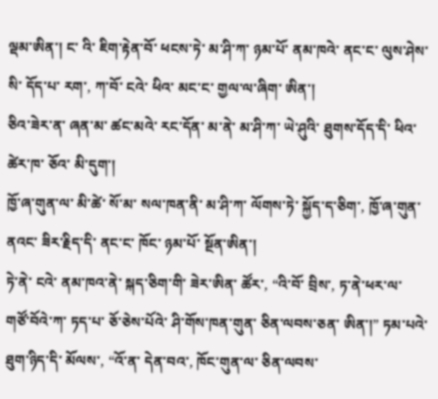ལྡམ་ཨིན་། ང་ འི་ ཇིག་རྟེན་བོ་ ཕངས་ཏེ་ མ་ཤི་ཀ་ ཉམ་པོ་ ནམ་ཁའེ་ ནང་ང་ ལུས་ཤེས་སི་ དོད་པ་ རག་, ཀ་བོ་ ངའེ་ ཕིའ་ མང་ང་ གྱལ་ལ་ཞིག་ ཨིན་།
ཅིའ་ཟེར་ན་ ཞན་མ་ ཚང་མའེ་ རང་དོན་ མ་ནེ་ མ་ཤི་ཀ་ ཡེ་ཤུའི་ ཐུགས་དོད་དི་ ཕིའ་ ཚེར་ཁ་ ཅོའ་ མི་དུག་།
ཁྱོ་ཞ་གུན་ལ་ མི་ཚེ་ སོ་མ་ སལ་ཁན་ནི་ མ་ཤི་ཀ་ ལོགས་ཏེ་ སྐྱོད་ད་ཅིག་, ཁྱོ་ཞ་གུན་ནའང་ ཟིར་རྗིད་དི་ ནང་ང་ ཁོང་ ཉམ་པོ་ སྔོན་ཨིན་།
ཏེ་ནེ་ ངའེ་ ནམ་ཁའ་ནེ་ སྐད་ཅིག་གི་ ཟེར་ཨིན་ ཚོར་, “འི་བོ་ བྲིས་, ཏ་ནེ་ཕར་ལ་ གཙོ་བོའེ་ཀ་ ཏད་པ་ ཅོ་ཅེས་པོའེ་ ཤི་གོས་ཁན་གུན་ ཅིན་ལབས་ཅན་ ཨིན་།” ཏམ་པའེ་ ཐུག་ཉིད་དི་ མོལས་, “འོ་ན་ དེན་བའ་, ཁོང་གུན་ལ་ ཅིན་ལབས་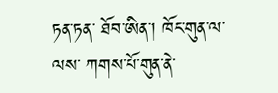ཏན་ཏན་ ཐོབ་ཨིན་། ཁོང་གུན་ལ་ ལས་ ཀགས་པོ་གུན་ནེ་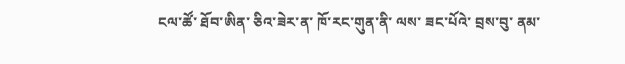ངལ་ཚོ་ ཐོབ་ཨིན་ ཅིའ་ཟེར་ན་ ཁོ་རང་གུན་ནི་ ལས་ ཟང་པོའེ་ བྲས་བུ་ ནམ་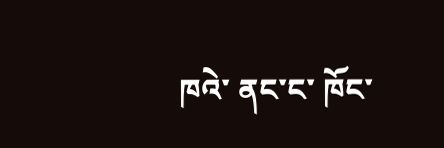ཁའེ་ ནང་ང་ ཁོང་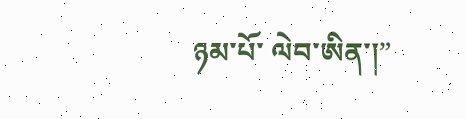ཉམ་པོ་ ལེབ་ཨིན་།”